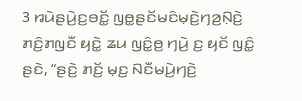3 ꤙꤣꤧꤔꤣꤧ꤬ꤢ꤬ꤋꤢꤩ꤭ ꤜꤥ꤭ꤔꤢꤩꤗꤢꤨꤗ꤫ꤢꤧ꤬ꤚꤤ꤬ꤡ꤫ꤢꤧ꤬ ꤊꤢꤨ꤬ꤊꤜꤢꤪ ꤟꤢꤧ꤭ ꤘꤣ ꤜꤢꤨ꤭ꤥ꤬ ꤚꤣꤧ꤬ ꤢ꤬ ꤟꤢꤩ ꤜꤢꤨ꤭ ꤔꤢꤧ, “ꤔꤢꤧ꤬ ꤊꤢꤩ꤬ ꤗ꤫ꤢ꤬ ꤡꤢꤪꤗꤣꤧ꤬ꤚꤢꤧ꤬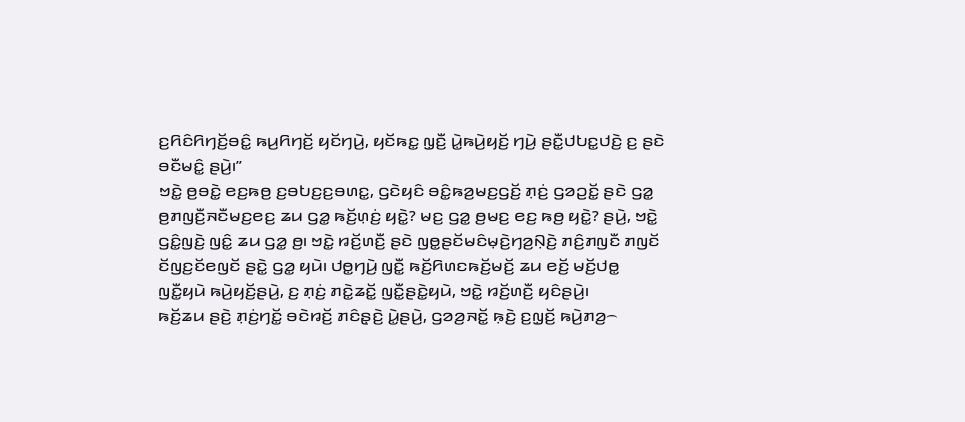ꤢ꤬ꤖꤢꤨꤖꤚꤢꤩ꤬ꤋꤢꤨ꤭ ꤒꤣ꤬ꤖꤚꤢꤩ꤬ ꤟꤢꤩꤚꤣꤧ꤬, ꤟꤢꤩꤒꤢ꤭ ꤜ꤫ꤢꤪ꤬ ꤣꤧ꤭ꤒꤣꤧ꤬ꤟꤢꤩ꤬ ꤚꤣꤧ꤬ ꤔꤢꤪ꤭ꤓꤝꤢ꤭ꤓꤢꤧ꤬ ꤢ꤬ ꤔꤢꤧ ꤋꤢꤪꤗꤢꤨ꤭ ꤔꤣꤧ꤬꤯”
ꤠꤢꤧ꤭ ꤥ꤬ꤋꤢꤧ꤭ ꤕꤢ꤬ꤒꤥ꤬ ꤢ꤬ꤋꤝꤢ꤬ꤢ꤬ꤋꤛꤢ꤭, ꤞꤢꤧꤟꤢꤨ ꤋꤢꤨ꤭ꤒꤤ꤬ꤗꤢ꤬ꤞꤢꤩ꤬ ꤊ꤫ꤢꤦ꤬ ꤞꤤꤑꤢꤩ꤭ ꤔꤢꤧ ꤞꤤ꤭ ꤥ꤬ꤊꤜꤢꤪ꤬ꤏꤢꤪꤗꤢ꤬ꤕꤢ꤬ ꤘꤣ ꤞꤤ꤭ ꤒꤢꤩ꤬ꤛ꤫ꤢꤦ꤬ ꤟꤢꤧ꤭? ꤗꤢ꤬ ꤞꤤ꤭ ꤥ꤬ꤗꤢ꤬ ꤕꤢ꤬ ꤒꤥ꤬ ꤟꤢꤧ꤭? ꤔꤣꤧ꤬, ꤠꤢꤧ꤭ ꤞꤢꤨ꤭ꤜꤢꤧ꤬ ꤜꤢꤨ꤭ ꤘꤣ ꤞꤤ꤭ ꤥ꤬꤯ ꤠꤢꤧ꤭ ꤙꤢꤩ꤬ꤛꤢꤪ꤬ ꤔꤢꤧ ꤜꤥ꤭ꤔꤢꤩꤗꤢꤨꤗ꤫ꤢꤧ꤬ꤚꤤ꤬ꤡ꤫ꤢꤧ꤬ ꤊꤢꤨ꤬ꤊꤜꤢꤪ ꤊꤜꤢꤩ ꤢꤩꤜꤢ꤬ꤢꤩꤕꤜꤢꤩ ꤔꤢꤧ꤭ ꤞꤤ꤭ ꤟꤣꤧ꤯ ꤓꤥ꤭ꤚꤣꤧ꤬ ꤜꤢꤪ꤭ ꤒꤢꤩ꤬ꤖꤛꤢꤒꤢꤩ꤬ꤗꤢꤩ꤬ ꤘꤣ ꤕꤢꤩ꤬ ꤗꤢꤩ꤬ꤓꤥ꤭ ꤜꤢꤪ꤭ꤟꤣꤧ ꤒꤣꤧ꤬ꤟꤢꤩ꤬ꤔꤣꤧ꤬, ꤢ꤬ ꤊ꤫ꤢꤦ꤬ ꤊꤢꤧ꤭ꤘꤢꤩ꤭ ꤜꤢꤪ꤭ꤔꤢꤧ꤭ꤟꤣꤧ, ꤠꤢꤧ꤭ ꤙꤢꤩ꤬ꤛꤢꤪ꤬ ꤟꤢꤨꤔꤣꤧ꤬꤯
ꤒꤢꤩ꤬ꤘꤣ ꤔꤢꤧ꤬ ꤊ꤫ꤢꤦ꤬ꤚꤢꤩ꤭ ꤋꤢꤧꤙꤢꤩ꤬ ꤊꤢꤨꤔ꤫ꤢꤧ꤬ ꤣꤧ꤭ꤔꤣꤧ꤬, ꤞꤤꤤ꤬ꤏꤢꤩ꤭ ꤒ꤫ꤢꤧ꤬ ꤢ꤬ꤜ꤫ꤢꤩ꤬ ꤒꤣꤧ꤬ꤊꤤ꤬꤮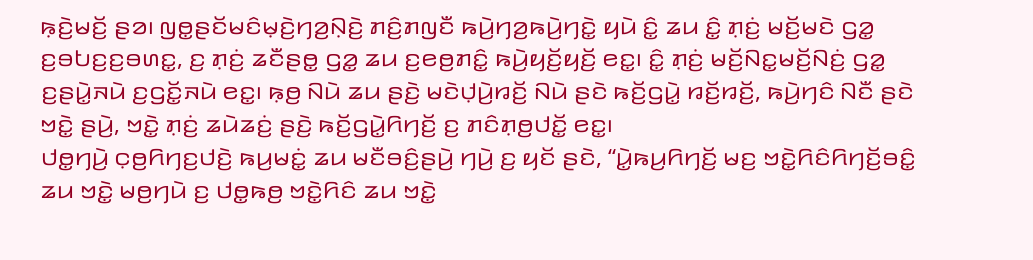ꤒ꤫ꤢꤧ꤬ꤗꤢꤩ꤬ ꤔꤤ꤯ ꤜꤥ꤭ꤔꤢꤩꤗꤢꤨꤗ꤫ꤢꤧ꤬ꤚꤤ꤬ꤡ꤫ꤢꤧ꤬ ꤊꤢꤨ꤬ꤊꤜꤢꤪ ꤒꤣꤧ꤬ꤚꤤ꤬ꤒꤣꤧ꤬ꤚꤢꤧ꤭ ꤟꤣꤧ ꤢꤨ꤭ ꤘꤣ ꤢꤨ꤭ ꤊ꤫ꤢꤦ꤬ ꤗꤢꤩ꤬ꤗꤢꤧ ꤞꤤ꤭ ꤢ꤬ꤋꤝꤢ꤬ꤢ꤬ꤋꤛꤢ꤭, ꤢ꤬ ꤊ꤫ꤢꤦ꤬ ꤘꤢꤪꤔꤥ꤭ ꤞꤤ꤭ ꤘꤣ ꤢ꤬ꤕꤥ꤬ꤊꤢꤨ꤭ ꤒꤣꤧ꤬ꤟꤢꤩ꤬ꤟꤢꤩ꤬ ꤕꤢ꤭꤯ ꤢꤨ꤭ ꤊ꤫ꤢꤦ꤬ ꤗꤢꤩ꤬ꤡꤢ꤭ꤗꤢꤩ꤬ꤡꤢꤦ꤬ ꤞꤤ꤭ ꤢ꤬ꤔꤣꤧ꤭ꤏꤣꤧ ꤢ꤬ꤞꤢꤩ꤭ꤏꤣꤧ ꤕꤢ꤭꤯ ꤒ꤫ꤥ꤬ ꤡꤣꤧ ꤘꤣ ꤔꤢꤧ꤬ ꤗꤢꤧꤓ꤫ꤣꤧ꤬ꤙꤢꤩ꤬ ꤡꤣꤧ ꤔꤢꤧ ꤒꤢꤩ꤬ꤞꤣꤧ꤭ ꤙꤢꤩ꤬ꤙꤢꤩ꤬, ꤒꤣꤧ꤬ꤚꤢꤨ ꤡꤢꤪ ꤔꤢꤧ ꤠꤢꤧ꤭ ꤔꤣꤧ꤬, ꤠꤢꤧ꤭ ꤊ꤫ꤢꤦ꤬ ꤘꤣꤧꤘꤢꤦ꤬ ꤔꤢꤧ꤬ ꤒꤢꤩ꤬ꤞꤣꤧ꤭ꤖꤚꤢꤩ꤬ ꤢ꤬ ꤊꤢꤨꤊ꤫ꤥ꤬ꤓꤢꤩ꤭ ꤕꤢ꤭꤯
ꤓꤥ꤭ꤚꤣꤧ꤬ ꤍ꤫ꤥ꤬ꤖꤚꤢ꤬ꤓꤢꤧ꤬ ꤒꤣ꤬ꤗꤢꤦ꤭ ꤘꤣ ꤗꤢꤪꤋꤢꤨ꤬ꤔꤣꤧ꤬ ꤚꤣꤧ꤬ ꤢ꤬ ꤟꤢꤩ ꤔꤢꤧ, “ꤣꤧ꤭ꤒꤣ꤬ꤖꤚꤢꤩ꤬ ꤗꤢ꤬ ꤠꤢꤧ꤭ꤖꤢꤨꤖꤚꤢꤩ꤬ꤋꤢꤨ꤭ ꤘꤣ ꤠꤢꤧ꤭ ꤗꤥ꤬ꤚꤣꤧ ꤢ꤬ ꤓꤥ꤭ꤒꤥ꤬ ꤠꤢꤧ꤭ꤖꤢꤨ ꤘꤣ ꤠꤢꤧ꤭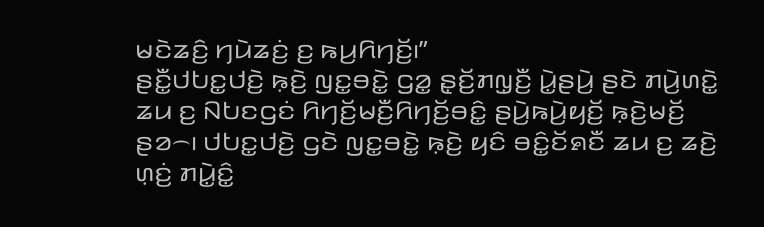ꤗꤢꤧꤘꤢꤨ꤬ ꤚꤣꤧꤘꤢꤦ꤬ ꤢ꤬ ꤒꤣ꤬ꤖꤚꤢꤩ꤬꤯”
ꤔꤢꤪ꤭ꤓꤝꤢ꤭ꤓꤢꤧ꤬ ꤒ꤫ꤢꤧ꤬ ꤜꤢ꤭ꤋꤢꤧ꤭ ꤞꤤ꤭ ꤔ꤫ꤢꤩ꤬ꤊꤜ꤫ꤢꤪ꤬ ꤣꤧ꤭ꤔꤣꤧ꤬ ꤔꤢꤧ ꤊꤣꤧ꤬ꤛꤢꤧ꤭ ꤘꤣ ꤢ꤬ ꤡꤝꤢꤞꤢꤦ ꤖꤚꤢꤩ꤬ꤗꤢꤪ꤬ꤖꤚꤢꤩ꤬ꤋꤢꤨ꤭ ꤔꤣꤧ꤬ꤒꤣꤧ꤬ꤟꤢꤩ꤬ ꤒ꤫ꤢꤧ꤬ꤗꤢꤩ꤬ ꤔꤤ꤮꤯ ꤓꤝꤢ꤭ꤓꤢꤧ꤬ ꤞꤢꤧ ꤜꤢ꤭ꤋꤢꤧ꤭ ꤒ꤫ꤢꤧ꤬ ꤟꤢꤨ ꤋꤢꤨ꤭ꤢꤩꤎꤢꤪ ꤘꤣ ꤢ꤬ ꤘꤢꤧ꤬ ꤛ꤫ꤢꤦ꤬ ꤊꤣꤧ꤭ꤢꤨ꤭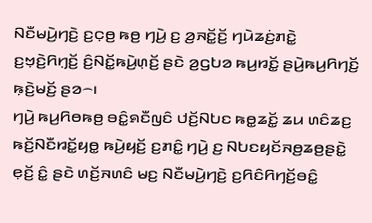ꤡꤢꤪꤗꤣꤧ꤬ꤚꤢꤧ꤬ ꤢ꤬ꤍ꤫ꤥ꤬ ꤒꤥ꤬ ꤚꤣꤧ꤬ ꤢ꤬ ꤤ꤬ꤏꤢꤩ꤭ꤢꤩ꤬ ꤚꤣꤧꤘꤢꤦ꤬ꤊꤢꤧ꤭ ꤢ꤬ꤠ꤫ꤢꤧ꤬ꤖꤚ꤫ꤢꤩ꤬ ꤢꤨ꤬ꤡꤢꤩ꤭ꤒꤣꤧ꤬ꤛ꤫ꤢꤩ꤬ ꤔꤢꤧ ꤤ꤬ꤞꤝꤤ ꤒꤣ꤬ꤙꤢꤩ꤭ ꤔꤣꤧ꤬ꤒꤣ꤬ꤖꤚꤢꤩ꤬ ꤒ꤫ꤢꤧ꤬ꤗꤢꤩ꤬ ꤔꤤ꤮꤯
ꤚꤣꤧ꤬ ꤒꤣ꤬ꤖꤥꤒꤥ꤬ ꤋꤢꤨ꤭ꤎꤢꤪꤜꤢꤨ ꤓꤢꤩ꤬ꤡꤝꤢ ꤒꤥ꤭ꤘꤢꤩ꤭ ꤘꤣ ꤛꤢꤨꤘꤢ꤬ ꤒꤢꤩ꤬ꤡꤢꤪꤙꤢꤩ꤭ꤟꤥ꤭ ꤒꤣꤧ꤬ꤟꤢꤩ꤬ ꤢ꤬ꤊꤢꤨ꤭ ꤚꤣꤧ꤬ ꤢ꤬ ꤡꤝꤢꤟꤢꤩꤏꤥ꤬ꤘꤥ꤬ꤔꤢꤧ꤭ ꤕ꤫ꤢꤩ꤬ ꤢꤨ꤭ ꤔꤢꤧ ꤛꤢꤩ꤬ꤏꤛꤢꤨ ꤗꤢ꤬ ꤡꤢꤪꤗꤣꤧ꤬ꤚꤢꤧ꤬ ꤢ꤬ꤖꤢꤨꤖꤚꤢꤩ꤬ꤋꤢꤨ꤭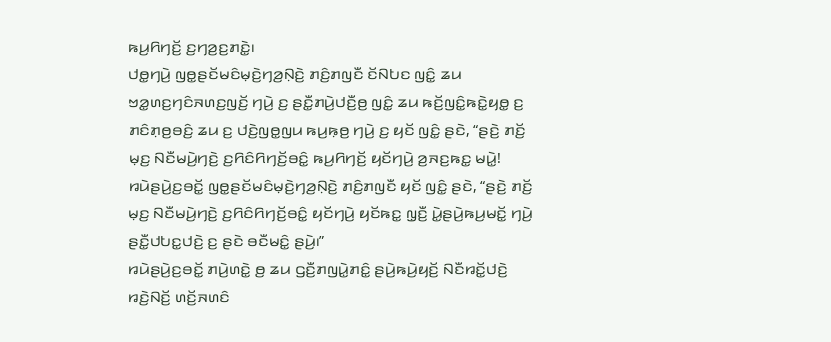ꤒꤣ꤬ꤖꤚꤢꤩ꤬ ꤢ꤬ꤚꤤ꤬ꤢ꤬ꤊꤢꤧ꤭꤯
ꤓꤥ꤭ꤚꤣꤧ꤬ ꤜꤥ꤭ꤔꤢꤩꤗꤢꤨꤗ꤫ꤢꤧ꤬ꤚꤤ꤬ꤡ꤫ꤢꤧ꤬ ꤊꤢꤨ꤬ꤊꤜꤢꤪ ꤢꤩꤡꤝꤢ ꤜꤢꤨ꤭ ꤘꤣ ꤠꤤ꤭ꤛꤢ꤬ꤚꤢꤨꤏꤛꤢ꤬ꤜꤢꤩ꤬ ꤚꤣꤧ꤬ ꤢ꤬ ꤔꤢꤪ꤭ꤊꤣꤧ꤬ꤓꤢꤪ꤬ꤥ꤬ ꤜꤢꤨ꤭ ꤘꤣ ꤒꤢꤩ꤬ꤜꤢꤨ꤭ꤒꤢꤧ꤭ꤟꤥ꤭ ꤢ꤬ ꤊꤢꤨꤊ꤫ꤥ꤬ꤋꤢꤨ꤬ ꤘꤣ ꤢ꤬ ꤓꤢꤧ꤬ꤜꤥ꤭ꤜꤣ ꤒꤣ꤬ꤒ꤫ꤥ꤬ ꤚꤣꤧ꤬ ꤢ꤬ ꤟꤢꤩ ꤜꤢꤨ꤭ ꤔꤢꤧ, “ꤔꤢꤧ꤬ ꤊꤢꤩ꤬ ꤗ꤫ꤢ꤬ ꤡꤢꤪꤗꤣꤧ꤬ꤚꤢꤧ꤬ ꤢ꤬ꤖꤢꤨꤖꤚꤢꤩ꤬ꤋꤢꤨ꤭ ꤒꤣ꤬ꤖꤚꤢꤩ꤬ ꤟꤢꤩꤚꤣꤧ꤬ ꤤ꤬ꤏꤢ꤬ꤒꤢ꤭ ꤗꤣꤧ꤭!
ꤙꤣꤧꤔꤣꤧ꤬ꤢ꤬ꤋꤢꤩ꤭ ꤜꤥ꤭ꤔꤢꤩꤗꤢꤨꤗ꤫ꤢꤧ꤬ꤚꤤ꤬ꤡ꤫ꤢꤧ꤬ ꤊꤢꤨ꤬ꤊꤜꤢꤪ ꤟꤢꤩ ꤜꤢꤨ꤭ ꤔꤢꤧ, “ꤔꤢꤧ꤬ ꤊꤢꤩ꤬ ꤗ꤫ꤢ꤬ ꤡꤢꤪꤗꤣꤧ꤬ꤚꤢꤧ꤬ ꤢ꤬ꤖꤢꤨꤖꤚꤢꤩ꤬ꤋꤢꤨ꤭ ꤟꤢꤩꤚꤣꤧ꤬ ꤟꤢꤩꤒꤢ꤭ ꤜ꤫ꤢꤪ꤬ ꤣꤧ꤭ꤔꤣꤧ꤬ꤒꤣ꤬ꤗꤢꤩ꤭ ꤚꤣꤧ꤬ ꤔꤢꤪ꤭ꤓꤝꤢ꤭ꤓꤢꤧ꤬ ꤢ꤬ ꤔꤢꤧ ꤋꤢꤪꤗꤢꤨ꤭ ꤔꤣꤧ꤬꤯”
ꤙꤣꤧꤔꤣꤧ꤬ꤢ꤬ꤋꤢꤩ꤭ ꤊꤣꤧ꤬ꤛꤢꤧ꤭ ꤥ꤬ ꤘꤣ ꤞꤢꤪ꤬ꤊꤜꤣꤧ꤭ꤊꤢꤨ꤭ ꤔꤣꤧ꤬ꤒꤣꤧ꤬ꤟꤢꤩ꤬ ꤡꤢꤪꤙꤢꤩ꤭ꤓꤢꤧ꤬ ꤙꤢꤧ꤬ꤡꤢꤩ꤬ ꤛꤢꤩ꤬ꤏꤛꤢꤨ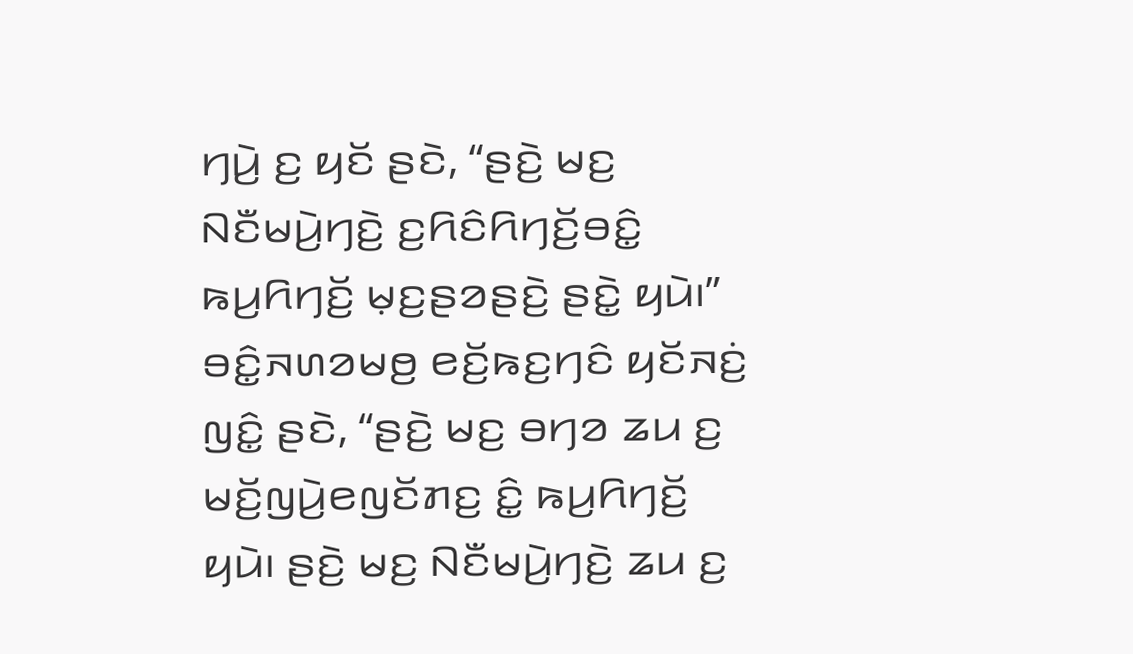ꤚꤣꤧ꤬ ꤢ꤬ ꤟꤢꤩ ꤔꤢꤧ, “ꤔꤢꤧ꤬ ꤗꤢ꤬ ꤡꤢꤪꤗꤣꤧ꤬ꤚꤢꤧ꤬ ꤢ꤬ꤖꤢꤨꤖꤚꤢꤩ꤬ꤋꤢꤨ꤭ ꤒꤣ꤬ꤖꤚꤢꤩ꤬ ꤗ꤫ꤢ꤬ꤔꤤꤔꤢꤧ꤬ ꤔꤢꤧ꤭ ꤟꤣꤧ꤯”
ꤋꤢꤨ꤭ꤏꤛꤤꤗꤥ꤬ ꤕꤢꤩ꤬ꤒꤢ꤬ꤚꤢꤨ ꤟꤢꤩꤏꤢꤦ꤬ ꤜꤢꤨ꤭ ꤔꤢꤧ, “ꤔꤢꤧ꤬ ꤗꤢ꤬ ꤋꤚꤤ ꤘꤣ ꤢ꤬ ꤗꤢꤩ꤬ꤜꤣꤧ꤬ꤕꤜꤢꤩꤊꤢ꤬ ꤢꤨ꤭ ꤒꤣ꤬ꤖꤚꤢꤩ꤬ ꤟꤣꤧ꤯ ꤔꤢꤧ꤬ ꤗꤢ꤬ ꤡꤢꤪꤗꤣꤧ꤬ꤚꤢꤧ꤬ ꤘꤣ ꤢ꤬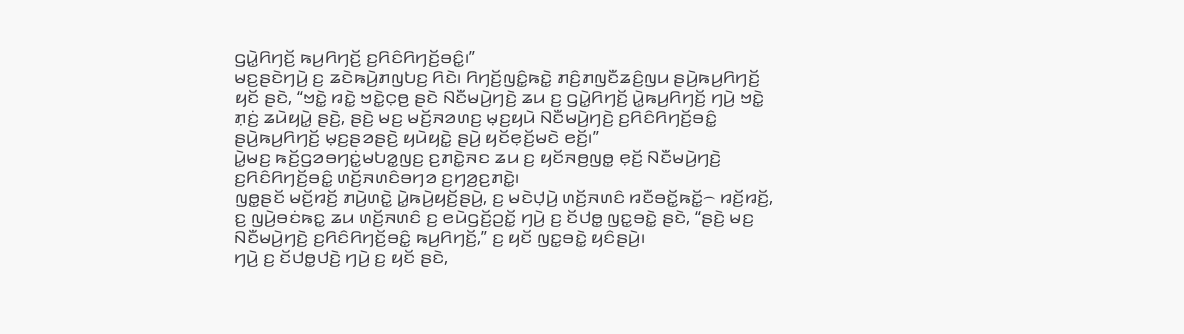ꤞꤣꤧ꤭ꤖꤚꤢꤩ꤬ ꤒꤣ꤬ꤖꤚꤢꤩ꤬ ꤢ꤬ꤖꤢꤨꤖꤚꤢꤩ꤬ꤋꤢꤨ꤭꤯”
ꤗꤢ꤬ꤔꤢꤧꤚꤣꤧ꤬ ꤢ꤬ ꤘꤢꤧꤒꤣꤧ꤬ꤊꤜꤝꤢ꤬ ꤖꤢꤧ꤯ ꤖꤚꤢꤩ꤬ꤜꤢꤨ꤭ꤒꤢꤧ꤭ ꤊꤢꤨ꤬ꤊꤜꤢꤪꤘꤢꤨ꤬ꤜꤣ ꤔꤣꤧ꤬ꤒꤣ꤬ꤖꤚꤢꤩ꤬ ꤟꤢꤩ ꤔꤢꤧ, “ꤠꤢꤧ꤭ ꤙꤢꤧ꤭ ꤠꤢꤧ꤭ꤍ꤫ꤥ꤬ ꤔꤢꤧ ꤡꤢꤪꤗꤣꤧ꤬ꤚꤢꤧ꤬ ꤘꤣ ꤢ꤬ ꤞꤣꤧ꤭ꤖꤚꤢꤩ꤬ ꤣꤧ꤭ꤒꤣ꤬ꤖꤚꤢꤩ꤬ ꤚꤣꤧ꤬ ꤠꤢꤧ꤭ ꤊ꤫ꤢꤦ꤬ ꤘꤣꤧꤟꤣꤧ꤭ ꤔꤢꤧ꤬, ꤔꤢꤧ꤬ ꤗꤢ꤬ ꤗꤢꤩ꤬ꤏꤤꤛꤢ꤬ ꤗ꤫ꤢ꤬ꤟꤣꤧ ꤡꤢꤪꤗꤣꤧ꤬ꤚꤢꤧ꤬ ꤢ꤬ꤖꤢꤨꤖꤚꤢꤩ꤬ꤋꤢꤨ꤭ ꤔꤣꤧ꤬ꤒꤣ꤬ꤖꤚꤢꤩ꤬ ꤗ꤫ꤢ꤬ꤔꤤꤔꤢꤧ꤬ ꤟꤣꤧꤟꤢꤧ꤭ ꤔꤣꤧ꤬ ꤟꤢꤩꤕ꤫ꤢꤩ꤬ꤗꤢꤧ ꤕꤢꤩ꤬꤯”
ꤣꤧ꤭ꤗꤢ꤬ ꤒꤢꤩ꤬ꤞꤤꤋꤚꤢꤦ꤭ꤗꤝꤤ꤭ꤜꤢ꤬ ꤢ꤬ꤊꤢꤧ꤭ꤏꤢ ꤘꤣ ꤢ꤬ ꤟꤢꤩꤏꤥ꤬ꤜꤥ꤭ ꤕ꤫ꤢꤩ꤬ ꤡꤢꤪꤗꤣꤧ꤬ꤚꤢꤧ꤬ ꤢ꤬ꤖꤢꤨꤖꤚꤢꤩ꤬ꤋꤢꤨ꤭ ꤛꤢꤩ꤬ꤏꤛꤢꤨꤋꤚꤤ ꤢ꤬ꤚꤤ꤬ꤢ꤬ꤊꤢꤧ꤭꤯
ꤜꤥ꤭ꤔꤢꤩ ꤗꤢꤩ꤬ꤙꤢꤩ꤬ ꤊꤣꤧ꤬ꤛꤢꤧ꤭ ꤣꤧ꤭ꤒꤣꤧ꤬ꤟꤢꤩ꤬ꤔꤣꤧ꤬, ꤢ꤬ ꤗꤢꤧꤓ꤫ꤣꤧ꤬ ꤛꤢꤩ꤬ꤏꤛꤢꤨ ꤙꤢꤪꤋꤢꤩ꤭ꤒꤢꤩ꤭꤮ ꤙꤢꤩ꤬ꤙꤢꤩ꤬, ꤢ꤬ ꤜꤣꤧ꤬ꤋꤢꤦꤒꤢ꤭ ꤘꤣ ꤛꤢꤩ꤬ꤏꤛꤢꤨ ꤢ꤬ ꤕꤣꤧꤞꤢꤩ꤬ꤑꤢꤩ꤭ ꤚꤣꤧ꤬ ꤢ꤬ ꤢꤩꤓꤥ꤭ ꤜꤢ꤭ꤋꤢꤧ꤭ ꤔꤢꤧ, “ꤔꤢꤧ꤬ ꤗꤢ꤬ ꤡꤢꤪꤗꤣꤧ꤬ꤚꤢꤧ꤬ ꤢ꤬ꤖꤢꤨꤖꤚꤢꤩ꤬ꤋꤢꤨ꤭ ꤒꤣ꤬ꤖꤚꤢꤩ꤬,” ꤢ꤬ ꤟꤢꤩ ꤜꤢ꤭ꤋꤢꤧ꤭ ꤟꤢꤨꤔꤣꤧ꤬꤯
ꤚꤣꤧ꤬ ꤢ꤬ ꤢꤩꤓꤥ꤭ꤓꤢꤧ꤬ ꤚꤣꤧ꤬ ꤢ꤬ ꤟꤢꤩ ꤔꤢꤧ,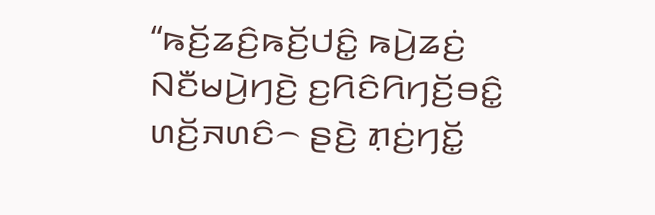“ꤒꤢꤩ꤬ꤘꤢꤨ꤬ꤒꤢꤩ꤬ꤓꤢꤨ꤭ ꤒꤣꤧ꤬ꤘꤢꤦ꤬ ꤡꤢꤪꤗꤣꤧ꤬ꤚꤢꤧ꤬ ꤢ꤬ꤖꤢꤨꤖꤚꤢꤩ꤬ꤋꤢꤨ꤭ ꤛꤢꤩ꤬ꤏꤛꤢꤨ꤮ ꤔꤢꤧ꤬ ꤊ꤫ꤢꤦ꤬ꤚꤢꤩ꤭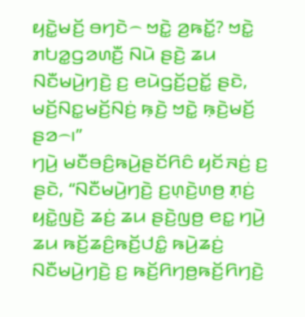ꤟꤢꤧ꤭ꤗꤢꤩ꤬ ꤋꤚꤢꤧ꤮ ꤠꤢꤧ꤭ ꤤ꤬ꤒꤢꤩ꤭? ꤠꤢꤧ꤭ ꤊꤝꤤ꤭ꤞꤤꤛꤢꤪ꤬ ꤡꤣꤧ ꤔꤢꤧ꤬ ꤘꤣ ꤡꤢꤪꤗꤣꤧ꤬ꤚꤢꤧ꤬ ꤢ꤬ ꤕꤣꤧꤞꤢꤩ꤬ꤑꤢꤩ꤭ ꤔꤢꤧ, ꤗꤢꤩ꤬ꤡꤢ꤭ꤗꤢꤩ꤬ꤡꤢꤦ꤬ ꤒ꤫ꤢꤧ꤬ ꤠꤢꤧ꤭ ꤒ꤫ꤢꤧ꤬ꤗꤢꤩ꤬ ꤔꤤ꤮꤯”
ꤚꤣꤧ꤬ ꤗꤢꤪꤋꤢꤨ꤬ꤒꤣꤧ꤬ꤔꤢꤩꤖꤢꤨ ꤟꤢꤩꤏꤢꤦ꤬ ꤢ꤬ ꤔꤢꤧ, “ꤡꤢꤪꤗꤣꤧ꤬ꤚꤢꤧ꤬ ꤢ꤬ꤛ꤫ꤢꤧ꤬ꤛꤥ꤬ ꤊ꤫ꤢꤦ꤬ ꤟꤢꤧ꤭ꤜꤢꤧ꤬ ꤘꤢꤦ꤬ ꤘꤣ ꤔꤢꤧ꤬ꤜꤥ꤬ ꤕꤢ꤭ ꤚꤣꤧ꤬ ꤘꤣ ꤒꤢꤩ꤬ꤘꤢꤨ꤬ꤒꤢꤩ꤬ꤓꤢꤨ꤭ ꤒꤣꤧ꤬ꤘꤢꤦ꤬ ꤡꤢꤪꤗꤣꤧ꤬ꤚꤢꤧ꤬ ꤢ꤬ ꤒꤢꤩ꤬ꤖꤚꤥ꤬ꤒꤢꤩ꤬ꤖꤚꤢꤧ꤬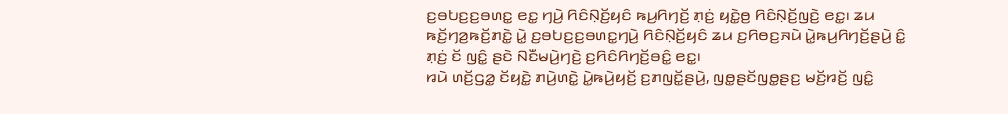ꤢ꤬ꤋꤝꤢ꤬ꤢ꤬ꤋꤛꤢ꤭ ꤕꤢ꤭ ꤚꤣꤧ꤬ ꤖꤢꤨꤡ꤫ꤢꤩ꤬ꤟꤢꤨ ꤒꤣ꤬ꤖꤚꤢꤩ꤬ ꤊ꤫ꤢꤦ꤬ ꤟꤢꤧ꤭ꤥ꤬ ꤖꤢꤨꤡ꤫ꤢꤩ꤬ꤜꤢꤧ꤬ ꤕꤢ꤭꤯ ꤘꤣ ꤒꤢꤩ꤬ꤚꤤ꤬ꤒꤢꤩ꤬ꤊꤢꤧ꤭ ꤣꤧ꤭ ꤢ꤬ꤋꤝꤢ꤬ꤢ꤬ꤋꤛꤢ꤭ꤚꤣꤧ꤬ ꤖꤢꤨꤡ꤫ꤢꤩ꤬ꤟꤢꤨ ꤘꤣ ꤢ꤬ꤖꤥꤢ꤬ꤏꤣꤧ ꤣꤧ꤭ꤒꤣ꤬ꤖꤚꤢꤩ꤬ꤔꤣꤧ꤬ ꤢꤨ꤭ ꤊ꤫ꤢꤦ꤬ ꤢꤩ ꤜꤢꤨ꤭ ꤔꤢꤧ ꤡꤢꤪꤗꤣꤧ꤬ꤚꤢꤧ꤬ ꤢ꤬ꤖꤢꤨꤖꤚꤢꤩ꤬ꤋꤢꤨ꤭ ꤕꤢ꤭꤯
ꤙꤣꤧ ꤛꤢꤩ꤬ꤞꤤ꤭ ꤢꤩꤟꤢꤧ꤭ ꤊꤣꤧ꤬ꤛꤢꤧ꤭ ꤣꤧ꤭ꤒꤣꤧ꤬ꤟꤢꤩ꤬ ꤢ꤬ꤊꤜꤢꤩ꤭ꤔꤣꤧ꤬, ꤜꤥ꤭ꤔꤢꤩꤜꤥ꤭ꤔꤢ꤬ ꤗꤢꤩ꤬ꤙꤢꤩ꤬ ꤜꤢꤨ꤭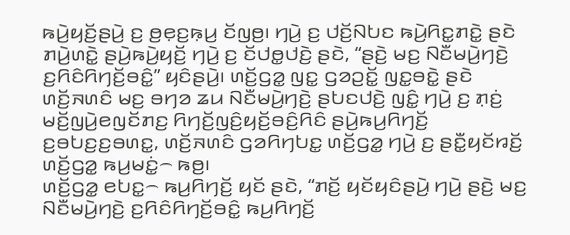ꤒꤣꤧ꤬ꤟꤢꤩ꤬ꤔꤣꤧ꤬ ꤢ꤬ ꤥ꤬ꤕ꤫ꤢ꤬ꤒ꤫ꤣ꤬ ꤢꤩꤜꤥ꤬꤯ ꤚꤣꤧ꤬ ꤢ꤬ ꤓꤢꤩ꤬ꤡꤝꤢ ꤒꤣꤧ꤬ꤖꤢ꤭ꤊꤢꤧ꤭ ꤔꤢꤧ ꤊꤣꤧ꤬ꤛꤢꤧ꤭ ꤔꤣꤧ꤬ꤒꤣꤧ꤬ꤟꤢꤩ꤬ ꤚꤣꤧ꤬ ꤢ꤬ ꤢꤩꤓꤥ꤭ꤓꤢꤧ꤬ ꤔꤢꤧ, “ꤔꤢꤧ꤬ ꤗꤢ꤬ ꤡꤢꤪꤗꤣꤧ꤬ꤚꤢꤧ꤬ ꤢ꤬ꤖꤢꤨꤖꤚꤢꤩ꤬ꤋꤢꤨ꤭” ꤟꤢꤨꤔꤣꤧ꤬꤯ ꤛꤢꤩ꤬ꤞꤤ꤭ ꤜꤢ꤭ ꤞꤤꤑꤢꤩ꤭ ꤜꤢ꤭ꤋꤢꤧ꤭ ꤔꤢꤧ ꤛꤢꤩ꤬ꤏꤛꤢꤨ ꤗꤢ꤬ ꤋꤚꤤ ꤘꤣ ꤡꤢꤪꤗꤣꤧ꤬ꤚꤢꤧ꤬ ꤔꤝꤢꤓꤢꤧ꤬ ꤜꤢꤨ꤭ ꤚꤣꤧ꤬ ꤢ꤬ ꤊ꤫ꤢꤦ꤬ ꤗꤢꤩ꤬ꤜꤣꤧ꤬ꤕꤜꤢꤩꤊꤢ꤬ ꤖꤚꤢꤩ꤬ꤜꤢꤨ꤬ꤟꤢꤩ꤬ꤋꤢꤨ꤬ꤖꤢꤨ ꤔꤣꤧ꤬ꤒꤣ꤬ꤖꤚꤢꤩ꤬ ꤢ꤬ꤋꤝꤢ꤬ꤢ꤬ꤋꤛꤢ꤭, ꤛꤢꤩ꤬ꤏꤛꤢꤨ ꤞꤤꤖꤚꤝꤢ꤭ ꤛꤢꤩ꤬ꤞꤤ꤭ ꤚꤣꤧ꤬ ꤢ꤬ ꤔꤢꤪ꤭ꤟꤢꤩꤙꤢꤩ꤬ ꤛꤢꤩ꤬ꤞꤤ꤭ ꤒꤣ꤬ꤗꤢꤦ꤭꤮ ꤒꤥ꤬꤯
ꤛꤢꤩ꤬ꤞꤤ꤭ ꤕꤝꤢ꤭꤮ ꤒꤣ꤬ꤖꤚꤢꤩ꤬ ꤟꤢꤩ ꤔꤢꤧ, “ꤊꤢꤩ꤬ ꤟꤢꤩꤟꤢꤨꤔꤣꤧ꤬ ꤚꤣꤧ꤬ ꤔꤢꤧ꤬ ꤗꤢ꤬ ꤡꤢꤪꤗꤣꤧ꤬ꤚꤢꤧ꤬ ꤢ꤬ꤖꤢꤨꤖꤚꤢꤩ꤬ꤋꤢꤨ꤭ ꤒꤣ꤬ꤖꤚꤢꤩ꤬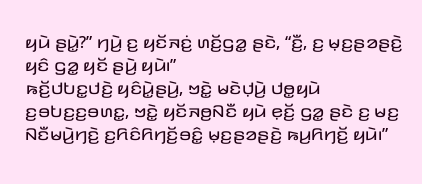ꤟꤣꤧ ꤔꤣꤧ꤭?” ꤚꤣꤧ꤬ ꤢ꤬ ꤟꤢꤩꤏꤢꤦ꤬ ꤛꤢꤩ꤬ꤞꤤ꤭ ꤔꤢꤧ, “ꤢꤪ꤬, ꤢ꤬ ꤗ꤫ꤢ꤬ꤔꤤꤔꤢꤧ꤬ ꤟꤢꤨ ꤞꤤ꤭ ꤟꤢꤩ ꤔꤣꤧ꤬ ꤟꤣꤧ꤯”
ꤒꤢꤩ꤬ꤓꤝꤢ꤭ꤓꤢꤧ꤬ ꤟꤢꤨꤣꤧ꤭ꤔꤣꤧ꤬, ꤠꤢꤧ꤭ ꤗꤢꤧꤓ꤫ꤣꤧ꤬ ꤓꤥ꤭ꤟꤣꤧ ꤢ꤬ꤋꤝꤢ꤬ꤢ꤬ꤋꤛꤢ꤭, ꤠꤢꤧ꤭ ꤟꤢꤩꤏꤥ꤬ꤡꤢꤪ ꤟꤣꤧ ꤕ꤫ꤢꤩ꤬ ꤞꤤ꤭ ꤔꤢꤧ ꤢ꤬ ꤗꤢ꤬ ꤡꤢꤪꤗꤣꤧ꤬ꤚꤢꤧ꤬ ꤢ꤬ꤖꤢꤨꤖꤚꤢꤩ꤬ꤋꤢꤨ꤭ ꤗ꤫ꤢ꤬ꤔꤤꤔꤢꤧ꤬ ꤒꤣ꤬ꤖꤚꤢꤩ꤬ ꤟꤣꤧ꤯”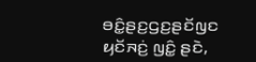ꤋꤢꤨ꤭ꤔꤢ꤬ꤞꤢ꤬ꤔꤢꤩꤜꤢ ꤟꤢꤩꤏꤢꤦ꤬ ꤜꤢꤨ꤭ ꤔꤢꤧ,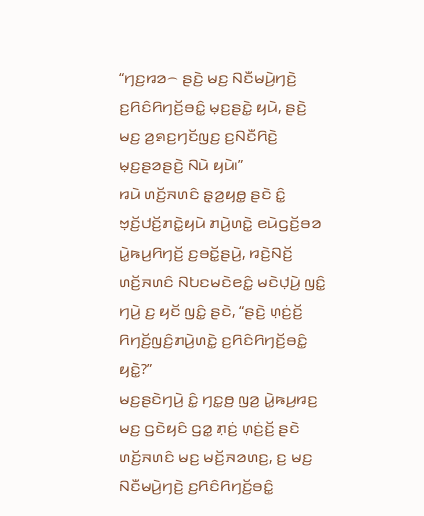“ꤚꤢ꤬ꤙꤤ꤮ ꤔꤢꤧ꤬ ꤗꤢ꤬ ꤡꤢꤪꤗꤣꤧ꤬ꤚꤢꤧ꤬ ꤢ꤬ꤖꤢꤨꤖꤚꤢꤩ꤬ꤋꤢꤨ꤭ ꤗ꤫ꤢ꤬ꤔꤢꤧ꤭ ꤟꤣꤧ, ꤔꤢꤧ꤬ ꤗꤢ꤬ ꤤ꤬ꤎꤢ꤬ꤚꤢꤩꤜꤢ꤬ ꤢ꤬ꤡꤢꤪꤖꤢꤧ꤬ ꤗ꤫ꤢ꤬ꤔꤤꤔꤢꤧ꤬ ꤡꤣꤧ ꤟꤣꤧ꤯”
ꤙꤣꤧ ꤛꤢꤩ꤬ꤏꤛꤢꤨ ꤔ꤫ꤤ꤬ꤟꤥ꤭ ꤔꤢꤧ ꤢꤨ꤭ ꤠ꤫ꤢꤩ꤬ꤓꤢꤩ꤬ꤊꤢꤧ꤭ꤟꤣꤧ ꤊꤣꤧ꤬ꤛꤢꤧ꤭ ꤕꤣꤧꤞꤢꤩ꤬ꤋꤤ ꤣꤧ꤭ꤒꤣ꤬ꤖꤚꤢꤩ꤬ ꤢ꤬ꤋꤢꤩ꤭ꤔꤣꤧ꤬, ꤙꤢꤧ꤬ꤡꤢꤩ꤬ ꤛꤢꤩ꤬ꤏꤛꤢꤨ ꤡꤝꤢꤗꤢꤧꤕꤢꤨ꤭ ꤗꤢꤧꤓ꤫ꤣꤧ꤬ ꤜꤢꤨ꤭ ꤚꤣꤧ꤬ ꤢ꤬ ꤟꤢꤩ ꤜꤢꤨ꤭ ꤔꤢꤧ, “ꤔꤢꤧ꤬ ꤛ꤫ꤢꤦ꤬ꤢꤩ꤬ ꤖꤚꤢꤩ꤬ꤜꤢꤨ꤬ꤊꤣꤧ꤬ꤛꤢꤧ꤭ ꤢ꤬ꤖꤢꤨꤖꤚꤢꤩ꤬ꤋꤢꤨ꤭ ꤟꤢꤧ꤭?”
ꤗꤢ꤬ꤔꤢꤧꤚꤣꤧ꤬ ꤢꤨ꤭ ꤚꤢ꤭ꤥ꤬ ꤜꤤ꤬ ꤣꤧ꤭ꤒꤣ꤬ꤙꤢ꤬ ꤗꤢ꤬ ꤞꤢꤧꤟꤢꤨ ꤞꤤ꤭ ꤊ꤫ꤢꤦ꤬ ꤛ꤫ꤢꤦ꤬ꤢꤩ꤬ ꤔꤢꤧ ꤛꤢꤩ꤬ꤏꤛꤢꤨ ꤗꤢ꤬ ꤗꤢꤩ꤬ꤏꤤꤛꤢ꤬, ꤢ꤬ ꤗꤢ꤬ ꤡꤢꤪꤗꤣꤧ꤬ꤚꤢꤧ꤬ ꤢ꤬ꤖꤢꤨꤖꤚꤢꤩ꤬ꤋꤢꤨ꤭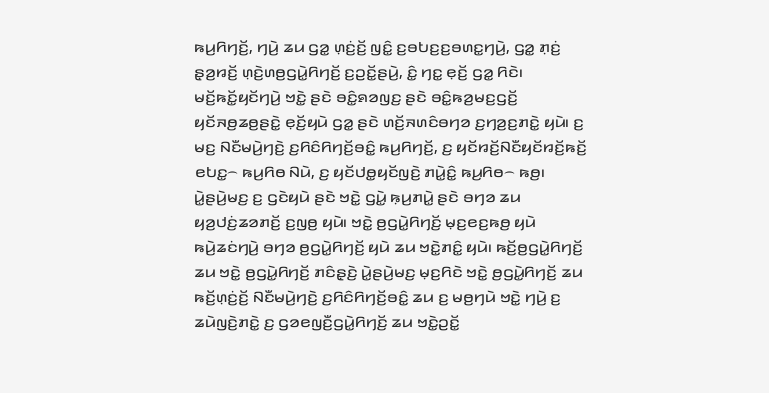ꤒꤣ꤬ꤖꤚꤢꤩ꤬, ꤚꤣꤧ꤬ ꤘꤣ ꤞꤤ꤭ ꤛ꤫ꤢꤦ꤬ꤢꤩ꤬ ꤜꤢꤨ꤭ ꤢ꤬ꤋꤝꤢ꤬ꤢ꤬ꤋꤛꤢ꤭ꤚꤣꤧ꤬, ꤞꤤ꤭ ꤊ꤫ꤢꤦ꤬ ꤔ꤫ꤤ꤬ꤙꤢꤩ꤬ ꤛ꤫ꤢꤧ꤬ꤛꤥ꤬ꤞꤣꤧ꤭ꤖꤚꤢꤩ꤬ ꤢ꤬ꤑꤢꤩ꤭ꤔꤣꤧ꤬, ꤢꤨ꤭ ꤚꤢ꤭ ꤕ꤫ꤢꤩ꤬ ꤞꤤ꤭ ꤖꤢꤧ꤯
ꤗꤢꤩ꤬ꤒꤢꤩ꤭ꤟꤢꤩꤚꤣꤧ꤬ ꤠꤢꤧ꤭ ꤔꤢꤧ ꤋꤢꤨ꤭ꤎꤤꤜꤢ꤬ ꤔꤢꤧ ꤋꤢꤨ꤭ꤒꤤ꤬ꤗꤢ꤬ꤞꤢꤩ꤬ ꤟꤢꤩꤏꤥ꤬ꤘꤥ꤬ꤔꤢꤧ꤭ ꤕ꤫ꤢꤩ꤬ꤟꤣꤧ ꤞꤤ꤭ ꤔꤢꤧ ꤛꤢꤩ꤬ꤏꤛꤢꤨꤋꤚꤤ ꤢ꤬ꤚꤤ꤬ꤢ꤬ꤊꤢꤧ꤭ ꤟꤣꤧ꤯ ꤢ꤬ ꤗꤢ꤬ ꤡꤢꤪꤗꤣꤧ꤬ꤚꤢꤧ꤬ ꤢ꤬ꤖꤢꤨꤖꤚꤢꤩ꤬ꤋꤢꤨ꤭ ꤒꤣ꤬ꤖꤚꤢꤩ꤬, ꤢ꤬ ꤟꤢꤩꤙꤢꤩ꤬ꤡꤢꤪꤟꤢꤩꤙꤢꤩ꤬ꤒꤢꤩ꤬ ꤕꤝꤢ꤭꤮ ꤒꤣ꤬ꤖꤥ ꤡꤣꤧ, ꤢ꤬ ꤟꤢꤩꤓꤥ꤭ꤟꤢꤩꤜꤢꤧ꤬ ꤊꤣꤧ꤭ꤢꤨ꤭ ꤒꤣ꤬ꤖꤥ꤮ ꤒꤥ꤬꤯
ꤣꤧ꤭ꤔꤣꤧ꤬ꤗꤢ꤬ ꤢ꤬ ꤞꤢꤧꤟꤣꤧ ꤔꤢꤧ ꤠꤢꤧ꤭ ꤞꤣꤧ꤭ ꤒ꤫ꤣ꤬ꤊꤣꤧ꤭ ꤔꤢꤧ ꤋꤚꤤ ꤘꤣ ꤟꤤ꤬ꤓꤢꤦ꤬ꤘꤤꤊꤢꤩ꤬ ꤢ꤬ꤜꤥ꤬ ꤟꤣꤧ꤯ ꤠꤢꤧ꤭ ꤥ꤬ꤞꤣꤧ꤭ꤖꤚꤢꤩ꤬ ꤗ꤫ꤢ꤬ꤕꤢ꤬ꤒꤥ꤬ ꤟꤣꤧ ꤒꤣꤧ꤬ꤘꤢꤦꤚꤣꤧ꤬ ꤋꤚꤤ ꤥ꤬ꤞꤣꤧ꤭ꤖꤚꤢꤩ꤬ ꤟꤣꤧ ꤘꤣ ꤠꤢꤧ꤭ꤊꤢꤨ꤭ ꤟꤣꤧ꤯ ꤒꤢꤩ꤬ꤥ꤬ꤞꤣꤧ꤭ꤖꤚꤢꤩ꤬ ꤘꤣ ꤠꤢꤧ꤭ ꤥ꤬ꤞꤣꤧ꤭ꤖꤚꤢꤩ꤬ ꤊꤢꤨꤔ꤫ꤢꤧ꤬ ꤣꤧ꤭ꤔꤣꤧ꤬ꤗꤢ꤬ ꤗ꤫ꤢ꤬ꤖꤢꤧ ꤠꤢꤧ꤭ ꤥ꤬ꤞꤣꤧ꤭ꤖꤚꤢꤩ꤬ ꤘꤣ ꤒꤢꤩ꤬ꤛ꤫ꤢꤦ꤬ꤢꤩ꤬ ꤡꤢꤪꤗꤣꤧ꤬ꤚꤢꤧ꤬ ꤢ꤬ꤖꤢꤨꤖꤚꤢꤩ꤬ꤋꤢꤨ꤭ ꤘꤣ ꤢ꤬ ꤗꤥ꤬ꤚꤣꤧ ꤠꤢꤧ꤭ ꤚꤣꤧ꤬ ꤢ꤬ ꤘꤣꤧꤜꤢꤧ꤬ꤊꤢꤧ꤭ ꤢ꤬ ꤞꤤꤕꤜꤢꤪ꤬ꤞꤣꤧ꤭ꤖꤚꤢꤩ꤬ ꤘꤣ ꤠꤢꤧ꤭ꤑꤢꤩ꤭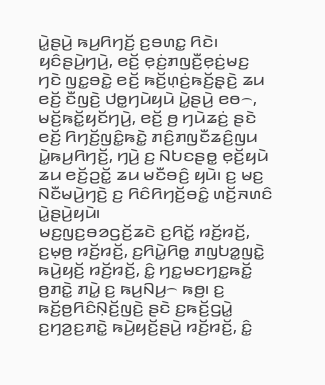ꤣꤧ꤭ꤔꤣꤧ꤬ ꤒꤣ꤬ꤖꤚꤢꤩ꤬ ꤢ꤬ꤋꤛꤢ꤭ ꤖꤢꤧ꤯
ꤟꤢꤨꤔꤣꤧ꤬ꤚꤣꤧ꤬, ꤕꤢꤩ꤬ ꤕ꤫ꤢꤦ꤬ꤊꤜꤢꤪ꤬ꤕ꤫ꤢꤦ꤬ꤗꤢ꤬ ꤚꤢꤧ ꤜꤢ꤭ꤋꤢꤧ꤭ ꤕꤢꤩ꤬ ꤒꤢꤩ꤬ꤛ꤫ꤢꤦ꤬ꤒꤢꤩ꤬ꤔ꤫ꤢꤧ꤬ ꤘꤣ ꤕꤢꤩ꤬ ꤢꤪꤜꤢꤧ꤬ ꤓꤥ꤭ꤚꤣꤧꤟꤣꤧ ꤣꤧ꤭ꤔꤣꤧ꤬ ꤕꤥ꤮, ꤗꤢꤩ꤬ꤒꤢꤩ꤭ꤟꤢꤩꤚꤣꤧ꤬, ꤕꤢꤩ꤬ ꤥ꤬ ꤚꤣꤧꤘꤢꤦ꤬ ꤔꤢꤧ ꤕꤢꤩ꤬ ꤖꤚꤢꤩ꤬ꤜꤢꤨ꤭ꤒꤢꤧ꤭ ꤊꤢꤨ꤬ꤊꤜꤢꤪꤘꤢꤨ꤬ꤜꤣ ꤣꤧ꤭ꤒꤣ꤬ꤖꤚꤢꤩ꤬, ꤚꤣꤧ꤬ ꤢ꤬ ꤡꤝꤢꤔꤥ꤭ ꤕ꤫ꤢꤩ꤬ꤟꤣꤧ ꤘꤣ ꤕꤢꤩ꤬ꤑꤢꤩ꤭ ꤘꤣ ꤗꤢꤪꤋꤢꤨ꤬ ꤟꤣꤧ꤯ ꤢ꤬ ꤗꤢ꤬ ꤡꤢꤪꤗꤣꤧ꤬ꤚꤢꤧ꤬ ꤢ꤬ ꤖꤢꤨꤖꤚꤢꤩ꤬ꤋꤢꤨ꤭ ꤛꤢꤩ꤬ꤏꤛꤢꤨ ꤣꤧ꤭ꤔꤣꤧ꤬ꤟꤣꤧ꤯
ꤗꤢ꤬ꤜꤢ꤬ꤋꤤꤞꤢꤩ꤬ꤘꤢꤧ ꤢ꤬ꤖꤢꤩ꤭ ꤙꤢꤩ꤬ꤙꤢꤩ꤬, ꤢ꤬ꤗ꤫ꤥ꤬ ꤙꤢꤩ꤬ꤙꤢꤩ꤬, ꤢ꤬ꤖꤣꤧ꤭ꤖꤥ꤭ ꤊꤜꤝꤤ꤭ꤜꤢꤧ꤭ ꤒꤣꤧ꤬ꤟꤢꤩ꤬ ꤙꤢꤩ꤬ꤙꤢꤩ꤬, ꤢꤨ꤭ ꤚꤢ꤭ꤗꤢꤚꤢ꤭ꤒꤢꤩ꤭ ꤥ꤬ꤊꤢꤧ꤭ ꤊꤣꤧ꤭ ꤢ꤬ ꤒꤣ꤬ꤡꤣ꤬꤮ ꤒꤥ꤬꤯ ꤢ꤬ ꤒꤢꤩ꤬ꤥ꤬ꤖꤢꤨꤡ꤫ꤢꤩ꤬ꤜꤢꤧ꤬ ꤔꤢꤧ ꤢ꤬ꤒꤢꤩ꤬ꤞꤣꤧ꤭ ꤢ꤬ꤚꤤ꤬ꤢ꤬ꤊꤢꤧ꤭ ꤒꤣꤧ꤬ꤟꤢꤩ꤬ꤔꤣꤧ꤬ ꤙꤢꤩ꤬ꤙꤢꤩ꤬, ꤢꤨ꤭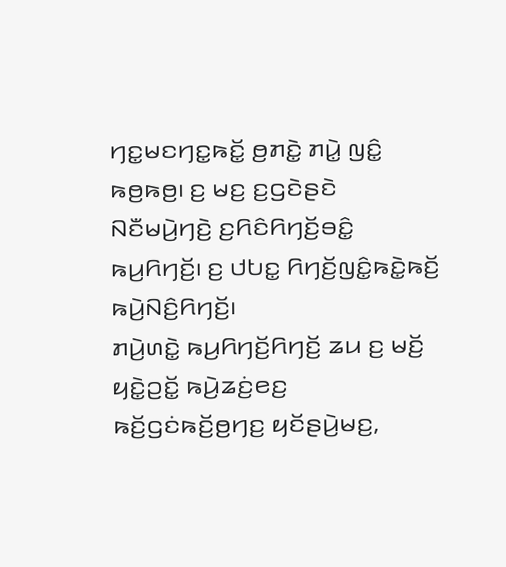ꤚꤢ꤭ꤗꤢꤚꤢ꤭ꤒꤢꤩ꤭ ꤥ꤬ꤊꤢꤧ꤭ ꤊꤣꤧ꤭ ꤜꤢꤨ꤭ ꤒꤥ꤬ꤒꤥ꤬꤯ ꤢ꤬ ꤗꤢ꤬ ꤢ꤬ꤞꤢꤧꤔꤢꤧ ꤡꤢꤪꤗꤣꤧ꤬ꤚꤢꤧ꤬ ꤢ꤬ꤖꤢꤨꤖꤚꤢꤩ꤬ꤋꤢꤨ꤭ ꤒꤣ꤬ꤖꤚꤢꤩ꤬꤯ ꤢ꤬ ꤓꤝꤢ꤭ ꤖꤚꤢꤩ꤬ꤜꤢꤨ꤭ꤒꤢꤧ꤭ꤒꤢꤩ꤬ ꤒꤣꤧ꤬ꤡꤢꤨ꤬ꤖꤚꤢꤩ꤬꤯
ꤊꤣꤧ꤬ꤛꤢꤧ꤭ ꤒꤣ꤬ꤖꤚꤢꤩ꤬ꤖꤚꤢꤩ꤬ ꤘꤣ ꤢ꤬ ꤗꤢꤩ꤬ ꤟꤢꤧ꤭ꤑꤢꤩ꤭ ꤒꤣꤧ꤬ꤘꤢꤦ꤬ꤕꤢ꤬ ꤒꤢꤩ꤬ꤞꤢꤦꤒꤢꤩ꤬ꤥ꤬ꤚꤢ꤬ ꤟꤢꤩꤔꤣꤧ꤬ꤗꤢ꤬,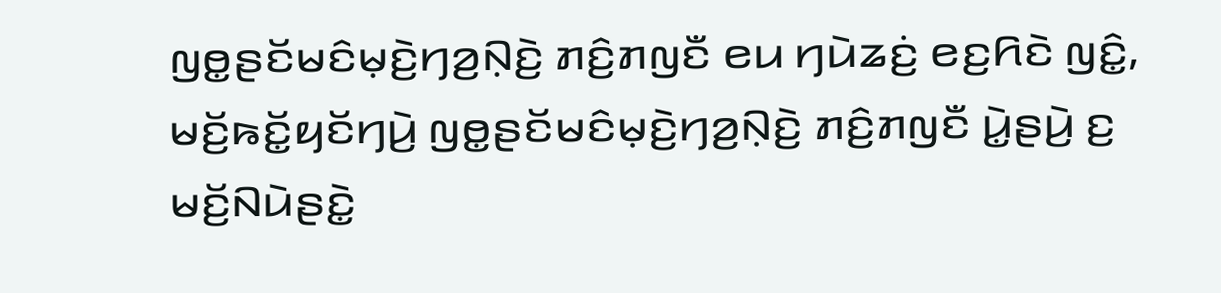ꤜꤥ꤭ꤔꤢꤩꤗꤢꤨꤗ꤫ꤢꤧ꤬ꤚꤤ꤬ꤡ꤫ꤢꤧ꤬ ꤊꤢꤨ꤬ꤊꤜꤢꤪ ꤕꤣ ꤚꤣꤧꤘꤢꤦ꤬ ꤕꤢ꤬ꤖꤢꤧ ꤜꤢꤨ꤭, ꤗꤢꤩ꤬ꤒꤢꤩ꤭ꤟꤢꤩꤚꤣꤧ꤬ ꤜꤥ꤭ꤔꤢꤩꤗꤢꤨꤗ꤫ꤢꤧ꤬ꤚꤤ꤬ꤡ꤫ꤢꤧ꤬ ꤊꤢꤨ꤬ꤊꤜꤢꤪ ꤣꤧ꤭ꤔꤣꤧ꤬ ꤢ꤬ ꤗꤢꤩ꤬ꤡꤣꤧꤔꤢꤧ꤭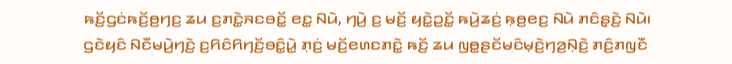ꤒꤢꤩ꤬ꤞꤢꤦꤒꤢꤩ꤬ꤥ꤬ꤚꤢ꤬ ꤘꤣ ꤢ꤬ꤊꤢꤧ꤭ꤏꤢꤋꤢꤩ꤭ ꤕꤢ꤭ ꤡꤣꤧ, ꤚꤣꤧ꤬ ꤢ꤬ ꤗꤢꤩ꤬ ꤟꤢꤧ꤭ꤑꤢꤩ꤭ ꤒꤣꤧ꤬ꤘꤢꤦ꤬ ꤒ꤫ꤥ꤬ꤕꤢ꤬ ꤡꤣꤧ ꤊꤢꤨꤔ꤫ꤢꤧ꤬ ꤡꤣꤧ꤯ ꤞꤢꤧꤟꤢꤨ ꤡꤢꤪꤗꤣꤧ꤬ꤚꤢꤧ꤬ ꤢ꤬ꤖꤢꤨꤖꤚꤢꤩ꤬ꤋꤢꤨ꤭ꤣꤧ꤭ ꤊ꤫ꤢꤦ꤬ ꤗꤢꤩ꤬ꤕꤛꤢꤊꤢꤧ꤭ ꤒꤢꤩ꤬ ꤘꤣ ꤜꤥ꤭ꤔꤢꤩꤗꤢꤨꤗ꤫ꤢꤧ꤬ꤚꤤ꤬ꤡ꤫ꤢꤧ꤬ ꤊꤢꤨ꤬ꤊꤜꤢꤪ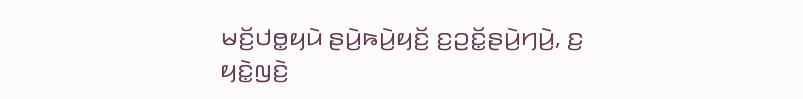ꤗꤢꤩ꤬ꤓꤥ꤭ꤟꤣꤧ ꤔꤣꤧ꤬ꤒꤣꤧ꤬ꤟꤢꤩ꤬ ꤢ꤬ꤑꤢꤩ꤭ꤔꤣꤧ꤬ꤚꤣꤧ꤬, ꤢ꤬ ꤟꤢꤧ꤭ꤜꤢꤧ꤬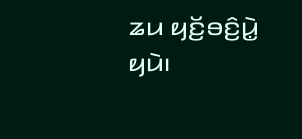ꤘꤣ ꤟꤢꤩ꤬ꤋꤢꤨ꤬ꤣꤧ꤭ ꤟꤣꤧ꤯